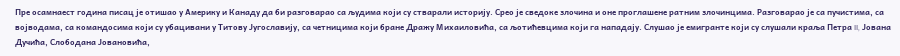Пре осамнаест година писац је отишао у Америку и Канаду да би разговарао са људима који су стварали историју. Срео је сведоке злочина и оне проглашене ратним злочинцима. Разговарао је са пучистима, са војводама, са командосима који су убацивани у Титову Југославију, са четницима који бране Дражу Михаиловића, са љотићевцима који га нападају. Слушао је емигранте који су слушали краља Петра II, Јована Дучића, Слободана Јовановића,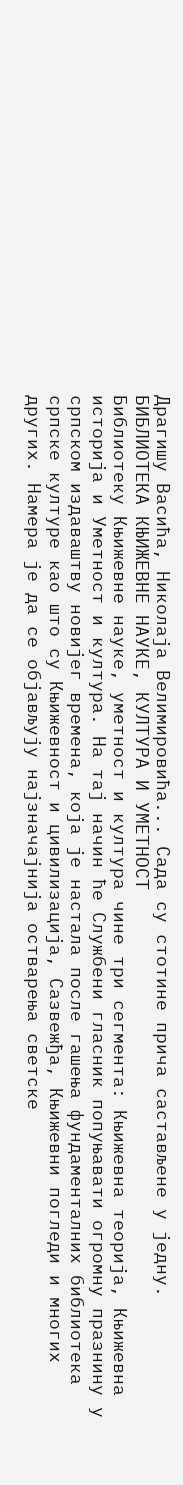Драгишу Васића, Николаја Велимировића... Сада су стотине прича састављене у једну.
БИБЛИОТЕКА КЊИЖЕВНЕ НАУКЕ, КУЛТУРА И УМЕТНОСТ
Библиотеку Књижевне науке, уметност и култура чине три сегмента: Књижевна теорија, Књижевна историја и Уметност и култура. На тај начин ће Службени гласник попуњавати огромну празнину у српском издаваштву новијег времена, која је настала после гашења фундаменталних библиотека српске културе као што су Књижевност и цивилизација, Сазвежђа, Књижевни погледи и многих других. Намера је да се објављују најзначајнија остварења светске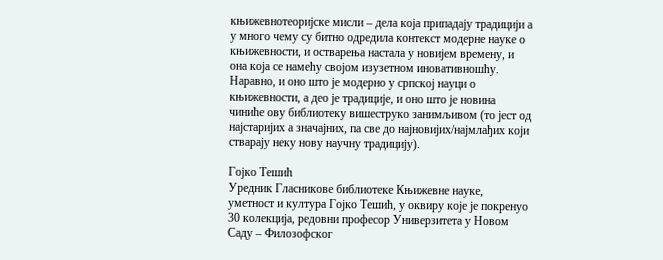књижевнотеоријске мисли – дела која припадају традицији а у много чему су битно одредила контекст модерне науке о књижевности, и остварења настала у новијем времену, и она која се намећу својом изузетном иновативношћу. Наравно, и оно што је модерно у српској науци о књижевности, а део је традиције, и оно што је новина чиниће ову библиотеку вишеструко занимљивом (то јест од најстаријих а значајних, па све до најновијих/најмлађих који стварају неку нову научну традицију).

Гојко Тешић
Уредник Гласникове библиотеке Књижевне науке, уметност и култура Гојко Тешић, у оквиру које је покренуо 30 колекција, редовни професор Универзитета у Новом Саду – Филозофског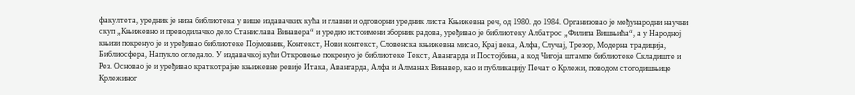факултета, уредник је низа библиотека у више издавачких кућа и главни и одговорни уредник листа Књижевна реч, од 1980. до 1984. Организовао је међународни научни скуп „Књижевно и преводилачко дело Станислава Винавера“ и уредио истоимени зборник радова, уређивао је библиотеку Албатрос „Филипа Вишњића“, а у Народној књизи покренуо је и уређивао библиотеке Појмовник, Контекст, Нови контекст, Словенска књижевна мисао, Крај века, Алфа, Случај, Трезор, Модерна традиција, Библиосфера, Напукло огледало. У издавачкој кући Откровење покренуо је библиотеке Текст, Авангарда и Постојбина, а код Чигоја штампе библиотеке Складиште и Рез. Основао је и уређивао краткотрајне књижевне ревије Итака, Авангарда, Алфа и Алманах Винавер, као и публикацију Печат о Крлежи, поводом стогодишњице Крлежиног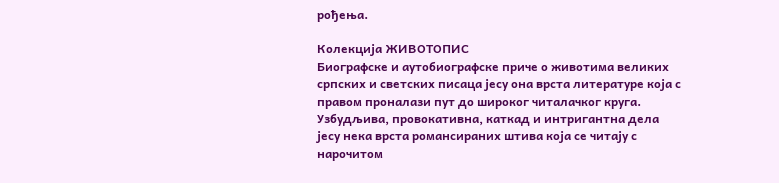рођења.

Колекција ЖИВОТОПИС
Биографске и аутобиографске приче о животима великих српских и светских писаца јесу она врста литературе која с правом проналази пут до широког читалачког круга. Узбудљива, провокативна, каткад и интригантна дела јесу нека врста романсираних штива која се читају с нарочитом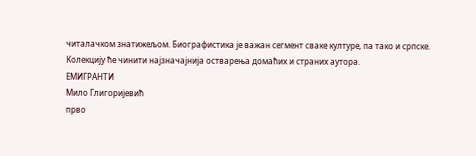читалачком знатижељом. Биографистика је важан сегмент сваке културе, па тако и српске. Колекцију ће чинити најзначајнија остварења домаћих и страних аутора.
ЕМИГРАНТИ
Мило Глигоријевић
прво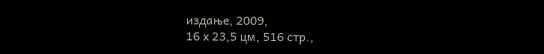издање, 2009,
16 х 23,5 цм, 516 стр.,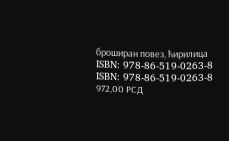броширан повез, ћирилица
ISBN: 978-86-519-0263-8
ISBN: 978-86-519-0263-8
972,00 РСД